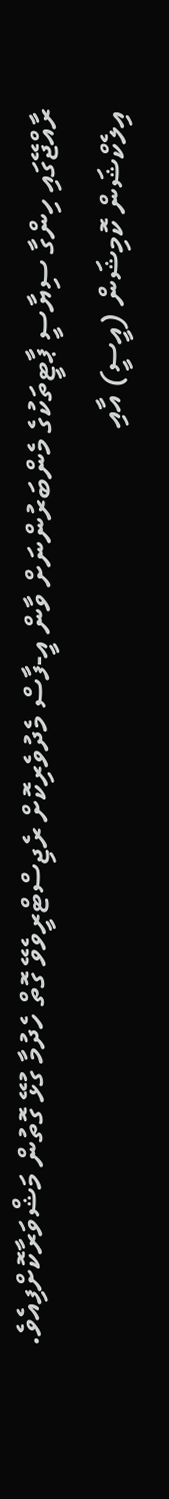ރާއްޖޭގައި ހިންގާ ސިޔާސީ ޕާޓީތަކުގެ މެންބަރުންނަށް ވާން އީ-ފާސް މެދުވެރިކޮށް ރެޖިސްޓްރީވެވޭ ގޮތް ހެދުމާ ގުޅޭ ގޮތުން މަޝްވަރާކޮށްފިއެވެ.
އިލެކްޝަން ކޮމިޝަން (އީސީ) އާއި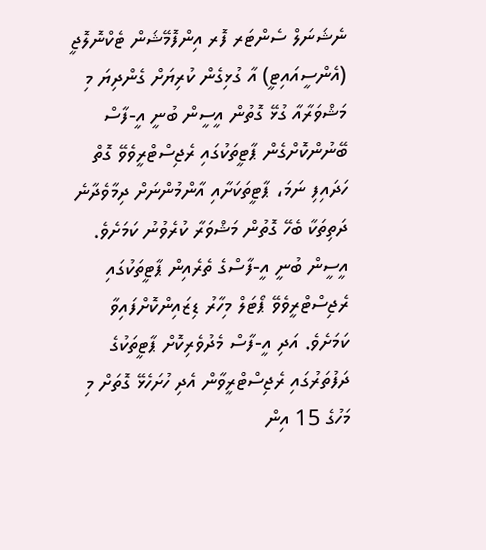ނެޝަނަލް ސެންޓަރ ފޮރ އިންފޮމޭޝަން ޓެކްނޮލޮޖީ (އެންސީއައިޓީ) އާ ގުޅިގެން ކުރިޔަށް ގެންދިޔަ މި މަޝްވަރާއާ ގުޅޭ ގޮތުން އީސީން ބުނީ އީ-ފާސް ބޭނުންކޮށްގެން ޕާޓީތަކުގައި ރެޖިސްޓްރީވެވޭ ގޮތް ހަދައިފި ނަމަ، ޕާޓީތަކަށާއި އާންމުންނަށް ދިމާވެދާނެ ދަތިތަކާ ބެހޭ ގޮތުން މަޝްވަރާ ކުރެވުނު ކަމަށެވެ.
އީސީން ބުނީ އީ-ފާސްގެ ތެރެއިން ޕާޓީތަކުގައި ރެޖިސްޓްރީވެވޭ ޕޯޓަލް މިހާރު ޑިޒައިންކޮށްފައިވާ ކަމަށެވެ. އަދި އީ-ފާސް މެދުވެރިކޮށް ޕާޓީތަކުގެ ދަފުތަރުގައި ރެޖިސްޓްރީވާން އެދި ހުށަހެޅޭ ގޮތަށް މި މަހުގެ 15 އިން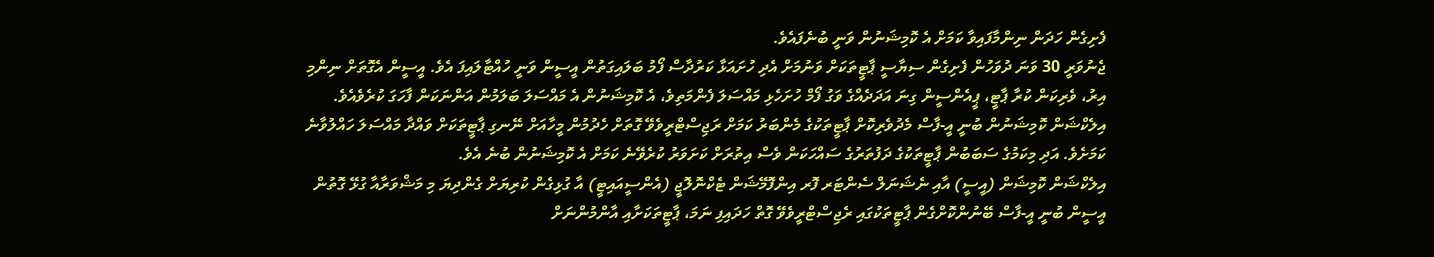ފެށިގެން ހަދަން ނިންމާފައިވާ ކަމަށް އެ ކޮމިޝަނުން ވަނީ ބުނެފައެވެ.
ޖެނުވަރީ 30 ވަނަ ދުވަހުން ފެށިގެން ސިޔާސީ ޕާޓީތަކަށް ވަނުމަށް އެދި ހުށައަޅާ ކަރުދާސް ފޯމު ބަލައިގަތުން އީސީން ވަނީ ހުއްޓާލައިފަ އެވެ. އީސީން އެގޮތަށް ނިންމި އިރު، ވެރިކަން ކުރާ ޕާޓީ، ޕީއެންސީން ގިނަ އަދަދެއްގެ ވަގު ފޯމް ހުށަހެޅި މައްސަލަ ފެންމަތިވެ، އެ ކޮމިޝަނުން އެ މައްސަލަ ބަލަމުން އަންނަކަން ފާހަގަ ކުރެވެއެވެ.
އިލެކްޝަން ކޮމިޝަނުން ބުނީ އީ-ފާސް މެދުވެރިކޮށް ޕާޓީތަކުގެ މެންބަރު ކަމަށް ރަޖިސްޓްރީވެވޭ ގޮތަށް ހެދުމުން މީހާއަށް ނޭނގި ޕާޓީތަކަށް ވައްދާ މައްސަލަ ހައްލުވާނެ ކަމަށެވެ. އަދި މިކަމުގެ ސަބަބުން ޕާޓީތަކުގެ ދަފުތަރުގެ ސައްހަކަން ވެސް އިތުރަށް ކަށަވަރު ކުރެވޭނެ ކަމަށް އެ ކޮމިޝަނުން ބުނެ އެވެ.
އިލެކްޝަން ކޮމިޝަން (އީސީ) އާއި ނެޝަނަލް ސެންޓަރ ފޮރ އިންފޮމޭޝަން ޓެކްނޮލޮޖީ (އެންސީއައިޓީ) އާ ގުޅިގެން ކުރިޔަށް ގެންދިޔަ މި މަޝްވަރާއާ ގުޅޭ ގޮތުން އީސީން ބުނީ އީ-ފާސް ބޭނުންކޮށްގެން ޕާޓީތަކުގައި ރެޖިސްޓްރީވެވޭ ގޮތް ހަދައިފި ނަމަ، ޕާޓީތަކަށާއި އާންމުންނަށް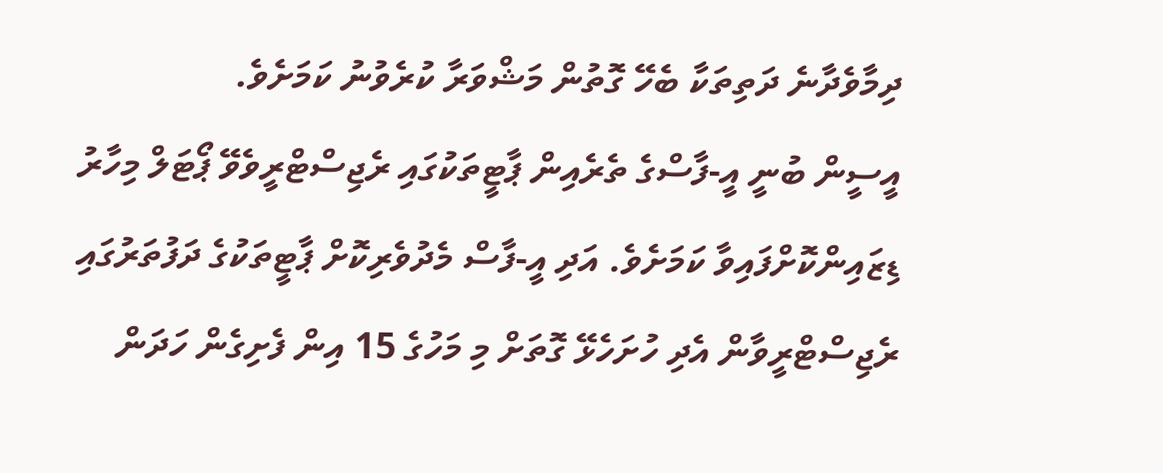ދިމާވެދާނެ ދަތިތަކާ ބެހޭ ގޮތުން މަޝްވަރާ ކުރެވުނު ކަމަށެވެ.
އީސީން ބުނީ އީ-ފާސްގެ ތެރެއިން ޕާޓީތަކުގައި ރެޖިސްޓްރީވެވޭ ޕޯޓަލް މިހާރު ޑިޒައިންކޮށްފައިވާ ކަމަށެވެ. އަދި އީ-ފާސް މެދުވެރިކޮށް ޕާޓީތަކުގެ ދަފުތަރުގައި ރެޖިސްޓްރީވާން އެދި ހުށަހެޅޭ ގޮތަށް މި މަހުގެ 15 އިން ފެށިގެން ހަދަން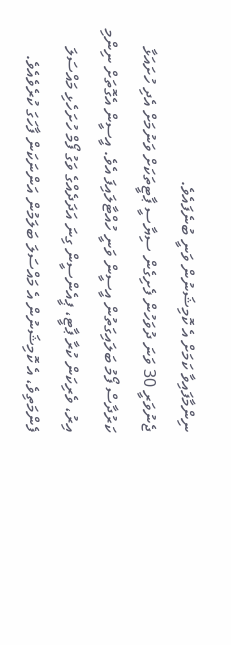ނިންމާފައިވާ ކަމަށް އެ ކޮމިޝަނުން ވަނީ ބުނެފައެވެ.
ޖެނުވަރީ 30 ވަނަ ދުވަހުން ފެށިގެން ސިޔާސީ ޕާޓީތަކަށް ވަނުމަށް އެދި ހުށައަޅާ ކަރުދާސް ފޯމު ބަލައިގަތުން އީސީން ވަނީ ހުއްޓާލައިފަ އެވެ. އީސީން އެގޮތަށް ނިންމި އިރު، ވެރިކަން ކުރާ ޕާޓީ، ޕީއެންސީން ގިނަ އަދަދެއްގެ ވަގު ފޯމް ހުށަހެޅި މައްސަލަ ފެންމަތިވެ، އެ ކޮމިޝަނުން އެ މައްސަލަ ބަލަމުން އަންނަކަން ފާހަގަ ކުރެވެއެވެ.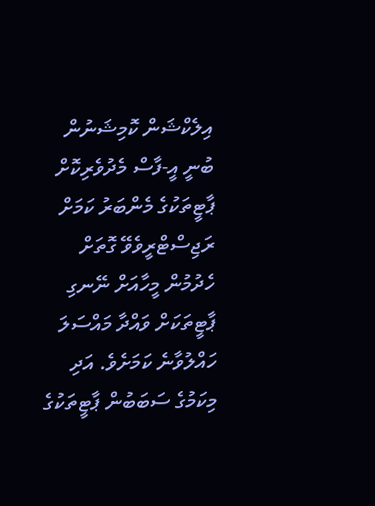އިލެކްޝަން ކޮމިޝަނުން ބުނީ އީ-ފާސް މެދުވެރިކޮށް ޕާޓީތަކުގެ މެންބަރު ކަމަށް ރަޖިސްޓްރީވެވޭ ގޮތަށް ހެދުމުން މީހާއަށް ނޭނގި ޕާޓީތަކަށް ވައްދާ މައްސަލަ ހައްލުވާނެ ކަމަށެވެ. އަދި މިކަމުގެ ސަބަބުން ޕާޓީތަކުގެ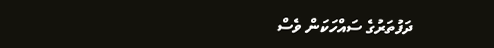ދަފުތަރުގެ ސައްހަކަން ވެސް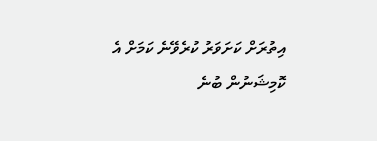އިތުރަށް ކަށަވަރު ކުރެވޭނެ ކަމަށް އެ ކޮމިޝަނުން ބުނެ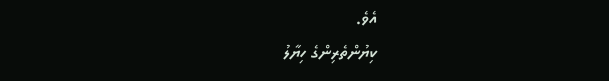އެވެ.
ކިޔުންތެރިންގެ ހިޔާލު